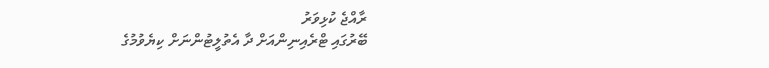ރާއްޖެ ކުޅިވަރު
ބޭރުގައި ޓްރެއިނިންއަށް ދާ އެތުލީޓުންނަށް ކިޔެވުމުގެ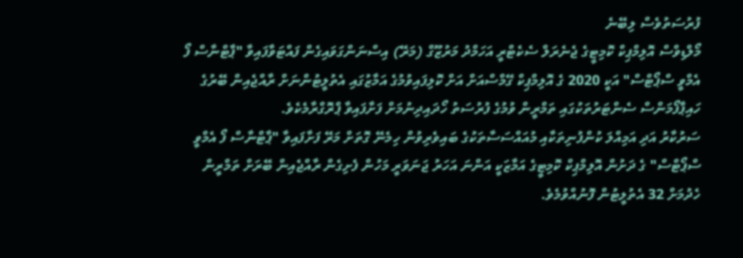ފުރުސަތުވެސް ލިބޭނެ
މޯލްޑިވްސް އޮލިމްޕިކް ކޮމިޓީގެ ޖެނެރަލް ސެކެޓްރީ އަހަމްދު މަރުޒޫގް (މަރޭ) އިސްނަންގަވައިގެން ފައްޓަވާފައިވާ "ޕާޓްނާސް ފޯ އެމްވީ ސްޕޯޓްސް" އަކީ 2020 ގެ އޮލިމްޕިކް ގޭމްސްއަށް އަށް ކޮލިފައިވުމުގެ އަމާޒުގައި އެތުލީޓުންނަށް ރާއްޖެއިން ބޭރުގެ ހައިޕާފޯމަންސް ސެންޓަރުތަކުގައި ތަމްރީން ވުމުގެ ފުރުސަތު ހޯދައިދިނުމަށް ފަށާފައިވާ ޕްރޮގްރާމެކެވެ.
ސަރުކާރު އަދި އަމިއްލަ ކުންފުނިތަކާއި މުއައްސަސާތަކުގެ ބައިވެރިވުން ހިމެނޭ ގޮތަށް މަރޭ ފަށާފައިވާ "ޕާޓްނާސް ފޯ އެމްވީ ސްޕޯޓްސް" ގެ ދަށުން އޮލިމްޕިކް ކޮމިޓީގެ އަމާޒަކީ އަންނަ އަހަރު ޖަނަވަރީ މަހުން ފެށިގެން ރާއްޖެއިން ބޭރަށް ތަމްރީން ހެދުމަށް 32 އެތުލީޓުން ފޮނުއްވުމެވެ.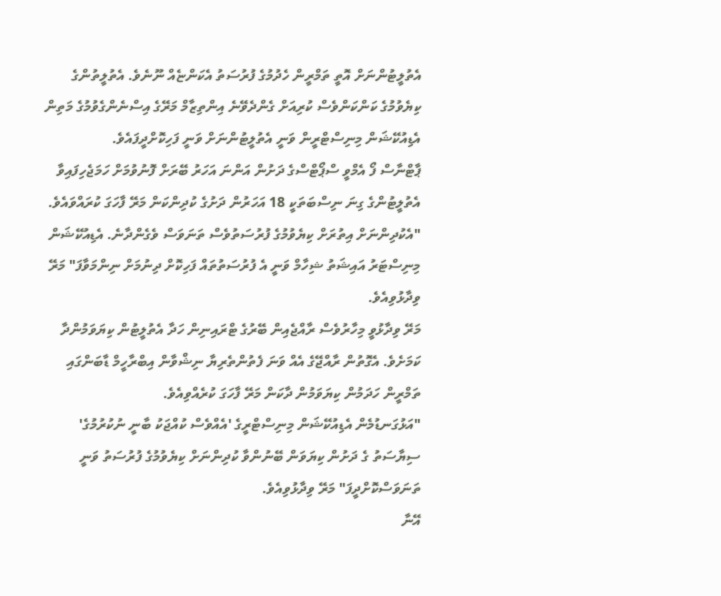އެތުލީޓުންނަށް އޮތީ ތަމްރީން ހެދުމުގެ ފުރުސަތު އެކަންޏެއް ނޫނެވެ. އެތުލީތުންގެ ކިޔެވުމުގެ ކަންކަންވެސް ކުރިއަށް ގެންދެވޭނެ އިންތިޒާމް މަރޭގެ އިސްނެންގެވުމުގެ މަތިން އެޑިއުކޭޝަން މިނިސްޓްރީން ވަނީ އެތުލީޓުންނަށް ވަނީ ފަހިކޮށްދީފައެވެ.
ޕާޓްނާސް ފޯ އެމްވީ ސްޕޯޓްސްގެ ދަށުން އަންނަ އަހަރު ބޭރަށް ފޮނުވުމަށް ހަމަޖެހިފައިވާ އެތުލީޓުންގެ ގިނަ ނިސްބަތަކީ 18 އަހަރުން ދަށުގެ ކުދިންކަން މަރޭ ފާހަގަ ކުރައްވައެވެ.
"އެކުދިންނަށް އިތުރަށް ކިޔެވުމުގެ ފުރުސަތުވެސް ތަނަވަސް ވެގެންދާނެ. އެޑިއުކޭޝަން މިނިސްޓަރު އައިޝަތު ޝިހާމް ވަނީ އެ ފުރުސަތުތައް ފަހިކޮށް ދިނުމަށް ނިންމަވާފަ" މަރޭ ވިދާޅުވިއެވެ.
މަރޭ ވިދާޅުވީ މިހާރުވެސް ރާއްޖެއިން ބޭރުގެ ޓްރައިނިން ހަދާ އެތުލީޓުން ކިޔަވަމުންދާ ކަމަށެވެ. އެގޮތުން ރާއްޖޭގެ އެއް ވަނަ ފެތުންތެރިޔާ ނިޝްވާން އިބްރާހީމް ޑާބަންގައި ތަމްރީން ހަދަމުން ކިޔަވަމުން ދާކަން މަރޭ ފާހަގަ ކުރެއްވިއެވެ.
"އަޅުގަނޑުމެން އެޑިއުކޭޝަން މިނިސްޓްރީގެ 'އެއްވެސް ކުއްޖަކު ބާނީ ނުކުރުމުގެ' ސިޔާސަތު ގެ ދަށުން ކިޔަވަން ބޭނުންވާ ކުދިންނަށް ކިޔެވުމުގެ ފުރުސަތު ވަނީ ތަނަވަސްކޮށްދީފަ" މަރޭ ވިދާޅުވިއެވެ.
އޭނާ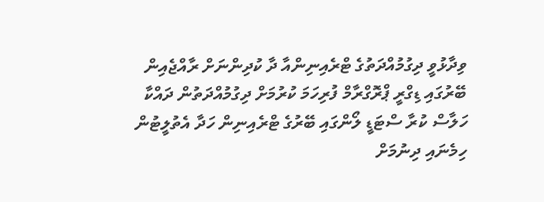ވިދާޅުވީ ދިގުމުއްދަތުގެ ޓްރެއިނިންއާ ދާ ކުދިންނަށް ރާއްޖެއިން ބޭރުގައި ޑިގްރީ ޕްރޮގްރާމް ފުރިހަމަ ކުރުމަށް ދިގުމުއްދަތުން ދައްކާ ހަލާސް ކުރާ ސްޓަޑީ ލޯންގައި ބޭރުގެ ޓްރެއިނިން ހަދާ އެތުލީޓުން ހިމެނައި ދިނުމަށް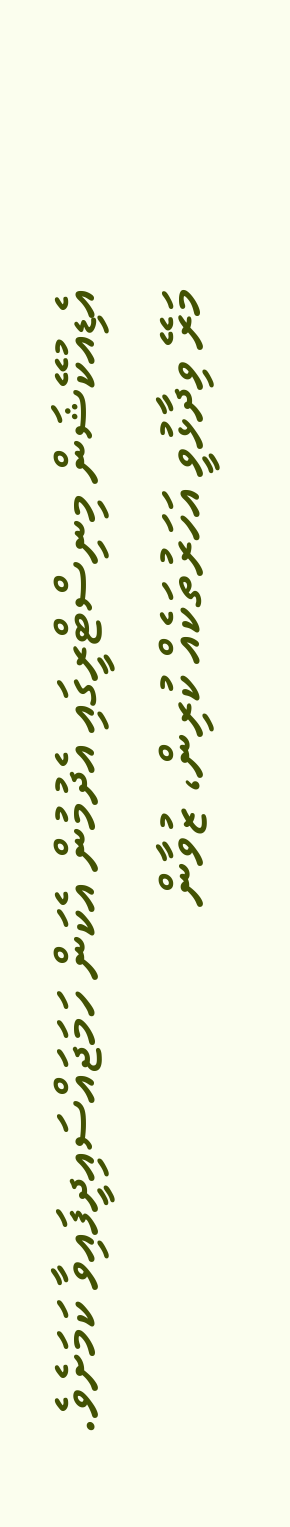އެޑިއުކޭޝަން މިނިސްޓްރީގައި އެދުމުން އެކަން ހަމަޖައްސައިދީފައިވާ ކަމަށެވެ.
މަރޭ ވިދާޅުވީ އަހަރުތަކެއް ކުރިން، ޒުވާން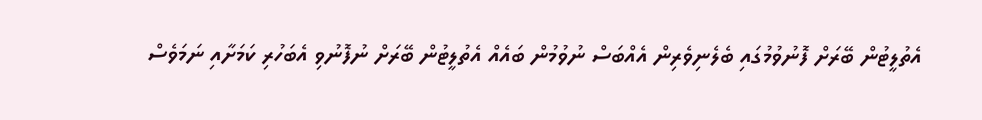އެތުލީޓުން ބޭރަށް ފޮނުވުމުގައި ބެލެނިވެރިން އެއްބަސް ނުވުމުން ބައެއް އެތުލީޓުން ބޭރަށް ނުފޮނުވި އެބަހުރި ކަމަށާއި ނަމަވެސް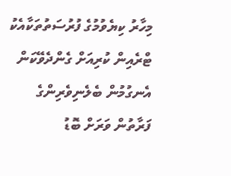މިހާރު ކިޔެވުމުގެ ފުރުސަތުތަކާއެކު ޓްރެއިން ކުރިއަށް ގެންދެވޭކަން އެނގުމުން ބެލެނިވެރިންގެ ފަރާތުން ވަރަށް ބޮޑު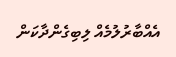އެއްބާރުލުމެއް ލިބިގެންދާކަން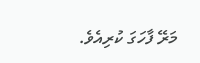މަރޭ ފާހަގަ ކުރިއެވެ.